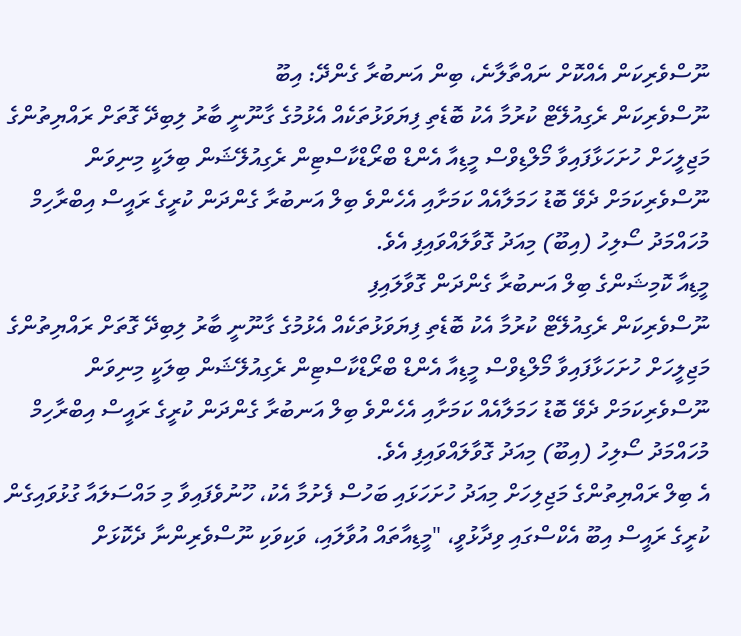ނޫސްވެރިކަން އެއްކޮށް ނައްތާލާނެ، ބިން އަނބުރާ ގެންދޭ: އިބޫ
ނޫސްވެރިކަން ރެގިއުލޭޓް ކުރުމާ އެކު ބޮޑެތި ފިޔަވަޅުތަކެއް އެޅުމުގެ ގާނޫނީ ބާރު ލިބިދޭ ގޮތަށް ރައްޔިތުންގެ މަޖިލީހަށް ހުށަހަޅާފައިވާ މޯލްޑިވްސް މީޑިއާ އެންޑް ބްރޯޑްކާސްޓިން ރެގިއުލޭޝަން ބިލަކީ މިނިވަން ނޫސްވެރިކަމަށް ދެވޭ ބޮޑު ހަމަލާއެއް ކަމަށާއި އެހެންވެ ބިލް އަނބުރާ ގެންދަން ކުރީގެ ރައީސް އިބްރާހިމް މުހައްމަދު ސޯލިހު (އިބޫ) މިއަދު ގޮވާލައްވައިފި އެވެ.
މީޑިއާ ކޮމިޝަންގެ ބިލް އަނބުރާ ގެންދަން ގޮވާލައިފި
ނޫސްވެރިކަން ރެގިއުލޭޓް ކުރުމާ އެކު ބޮޑެތި ފިޔަވަޅުތަކެއް އެޅުމުގެ ގާނޫނީ ބާރު ލިބިދޭ ގޮތަށް ރައްޔިތުންގެ މަޖިލީހަށް ހުށަހަޅާފައިވާ މޯލްޑިވްސް މީޑިއާ އެންޑް ބްރޯޑްކާސްޓިން ރެގިއުލޭޝަން ބިލަކީ މިނިވަން ނޫސްވެރިކަމަށް ދެވޭ ބޮޑު ހަމަލާއެއް ކަމަށާއި އެހެންވެ ބިލް އަނބުރާ ގެންދަން ކުރީގެ ރައީސް އިބްރާހިމް މުހައްމަދު ސޯލިހު (އިބޫ) މިއަދު ގޮވާލައްވައިފި އެވެ.
އެ ބިލް ރައްޔިތުންގެ މަޖިލިހަށް މިއަދު ހުށަހަޅައި ބަހުސް ފެށުމާ އެކު، ހޫނުވެފައިވާ މި މައްސަލައާ ގުޅުވައިގެން ކުރީގެ ރައީސް އިބޫ އެކްސްގައި ވިދާޅުވީ، "މީޑިއާތައް އުވާލައި، ވަކިވަކި ނޫސްވެރިންނާ ދެކޮޅަށް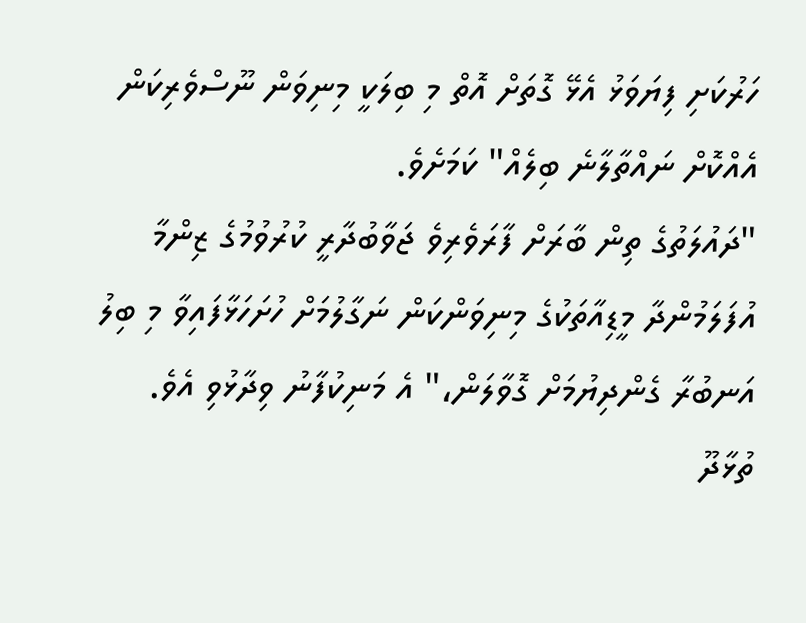ހަރުކަށި ފިޔަވަޅު އެޅޭ ގޮތަށް އޮތް މި ބިލަކީ މިނިވަން ނޫސްވެރިކަން އެއްކޮށް ނައްތާލާނެ ބިލެއް" ކަމަށެވެ.
"ދައުލަތުގެ ތިން ބާރަށް ފާރަވެރިވެ ޖަވާބުދާރީ ކުރުވުމުގެ ޒިންމާ އުފަލަމުންދާ މީޑިއާތަކުގެ މިނިވަންކަން ނަގާލުމަށް ހުށަހަޅާފައިވާ މި ބިލު އަނބުރާ ގެންދިޔުމަށް ގޮވާލަން،" އެ މަނިކުފާނު ވިދާޅުވި އެވެ.
ތުޅާދޫ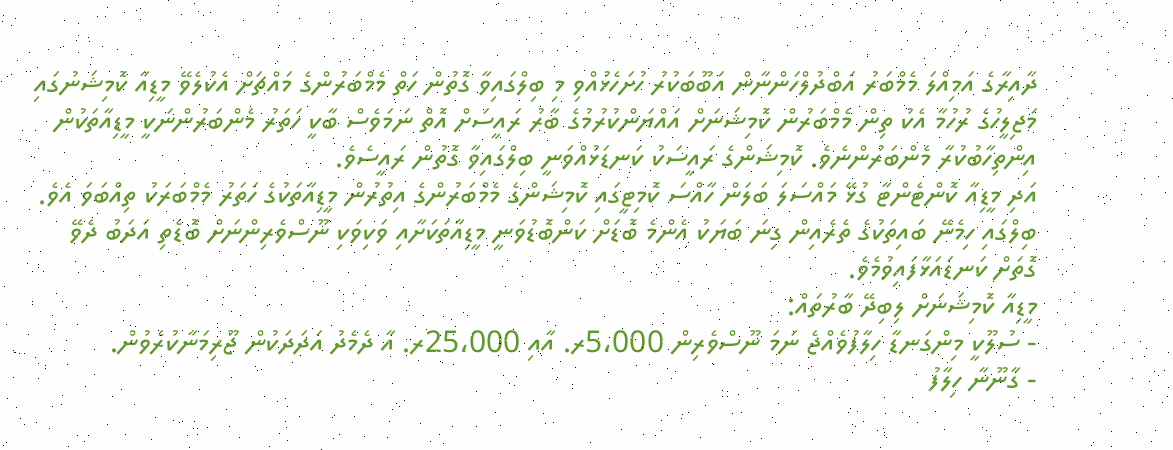ދާއިރާގެ އަމިއްލަ މެމްބަރު އަބްދުލްހަންނާން އަބޫބަކުރު ހުށަހެޅުއްވި މި ބިލްގައިވާ ގޮތުން ހަތް މެމްބަރުންގެ މައްޗަށް އެކުލެވޭ މީޑިއާ ކޮމިޝަނުގައި މަޖިލީހުގެ ރުހުމާ އެކު ތިން މެމްބަރުން ކޮމިޝަނަށް އައްޔަންކުރުމުގެ ބާރު ރައީސަށް އޮތް ނަމަވެސް ބާކީ ހަތަރު މެންބަރުންނަކީ މީޑިއާތަކުން އިންތިހާބުކުރާ މެންބަރުންނެވެ. ކޮމިޝަންގެ ރައީސަކު ކަނޑަޅުއްވަނީ ބިލްގައިވާ ގޮތުން ރައީސެވެ.
އަދި މީޑިއާ ކޮންޓެންޓާ ގުޅޭ މައްސަލަ ބަލަން ހާއްސަ ކޮމިޓީގައި ކޮމިޝަންގެ މެމްބަރުންގެ އިތުރުން މީޑިއާތަކުގެ ހަތަރު މެމްބަރަކު ތިއްބަވަ އެވެ.
ބިލްގައި ހިމެނޭ ބައިތަކުގެ ތެރެއިން ގިނަ ބަޔަކު އެންމެ ބޮޑަށް ކަންބޮޑުވަނީ މީޑިއާތަކަށާއި ވަކިވަކި ނޫސްވެރިންނަށް ބޮޑެތި އަދަބު ދެވޭ ގޮތަށް ކަނޑައަޅާފައިވުމެވެ.
މީޑިއާ ކޮމިޝަނަށް ލިބިދޭ ބާރުތައް:
- ސުލޫކީ މިންގަނޑާ ހިލާފުވެއްޖެ ނަމަ ނޫސްވެރިން 5،000ރ. އާއި 25،000ރ. އާ ދެމެދު އަދަދަކުން ޖޫރިމަނާކުރެވުން.
- ގާނޫނާ ހިލާފު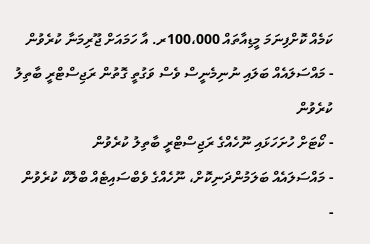ކަމެއް ކޮށްފިނަމަ މީޑިއާތައް 100،000ރ. އާ ހަމައަށް ޖޫރިމަނާ ކުރެވުން
- މައްސަލައެއް ބަލައި ނުނިމެނީސް ވެސް ވަގުތީ ގޮތުން ރަޖިސްޓްރީ ބާތިލު ކުރެވުން
- ކޯޓަށް ހުށަހަޅައި ނޫހެއްގެ ރަޖިސްޓްރީ ބާތިލު ކުރެވުން
- މައްސަލައެއް ބަލަމުންދަނިކޮށް، ނޫހެއްގެ ވެބްސައިޓެއް ބްލޮކް ކުރެވުން
-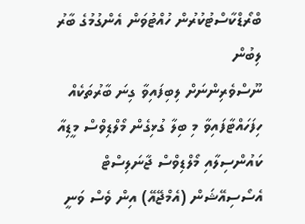ބްރޯޑްކާސްޓުކުރުން ހުއްޓުވަން އެންގުމުގެ ބާރު ލިބުން
ނޫސްވެރިންނަށް ލިބިފައިވާ ގިނަ ބާރުތަކެއް ހިފަހައްޓާފައިވާ މި ބިލާ ގުޅިގެން މޯލްޑިވްސް މީޑިއާ ކައުންސިލާއި މޯލްޑިވްސް ޖާނަލިސްޓް އެސޯސިއޭޝަން (އެމްޖޭއޭ) އިން ވެސް ވަނީ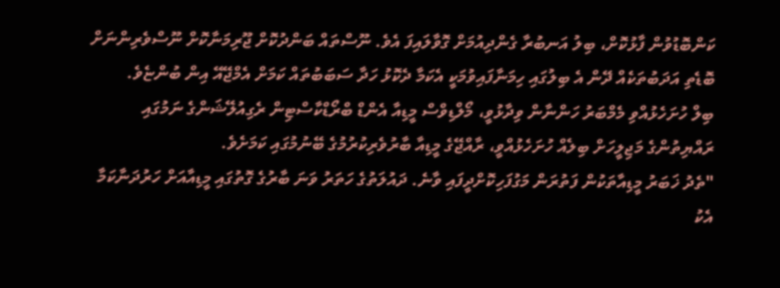ކަންބޮޑުވުން ފާޅުކޮށް، ބިލު އަނބުރާ ގެންދިއުމަށް ގޮވާލައިފަ އެވެ. ނޫސްތައް ބަންދުކޮށް ޖޫރިމަނާކޮށް ނޫސްވެރިންނަށް ބޮޑެތި އަދަބުތަކެއް ދޭން އެ ބިލުގައި ހިމަނާފައިވުމަކީ އެކަމާ ދެކޮޅު ހަދާ ސަބަބުތައް ކަމަށް އެމްޖޭއޭ އިން ބުންޏެވެ.
ބިލް ހުށަހެޅުއްވި މެމްބަރު ހަންނާން ވިދާޅުވީ، މޯލްޑިވްސް މީޑިއާ އެންޑް ބްރޯޑްކާސްޓިން ރެގިއުލޭޝަންގެ ނަމުގައި ރައްޔިތުންގެ މަޖިލީހަށް ބިލެއް ހުށަހެޅުއްވީ، ރާއްޖޭގެ މީޑިއާ ބާރުވެރިކުރުމުގެ ބޭނުމުގައި ކަމަށެވެ.
"ތެދު ޚަބަރު މީޑިއާތަކުން ފަތުރަން މަގުފަހިކޮށްދީފައި ވާނެ. ދައުލަތުގެ ހަތަރު ވަނަ ބާރުގެ ގޮތުގައި މީޑިއާއަށް ހަރުދަނާކަމާ އެކު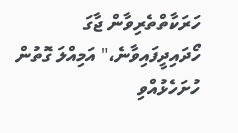ހަރަކާތްތެރިވާން ޖާގަ ހޯދައިދީފައިވާނެ،" އަމިއްލަ ގޮތުން ހުށަހެޅުއްވި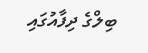ބިލްގެ ދިފާއުގައި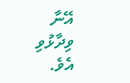އޭނާ ވިދާޅުވި އެވެ.